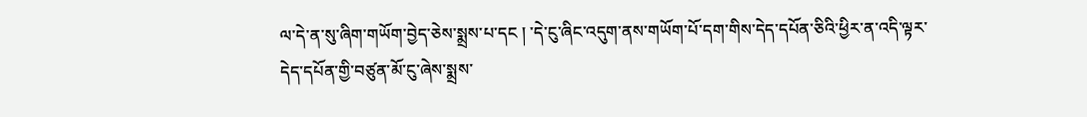ལ་དེ་ན་སུ་ཞིག་གཡོག་བྱེད་ཅེས་སྨྲས་པ་དང ། ་དེ་ངུ་ཞིང་འདུག་ནས་གཡོག་པོ་དག་གིས་དེད་དཔོན་ཅིའི་ཕྱིར་ན་འདི་ལྟར་དེད་དཔོན་གྱི་བཙུན་མོ་ངུ་ཞེས་སྨྲས་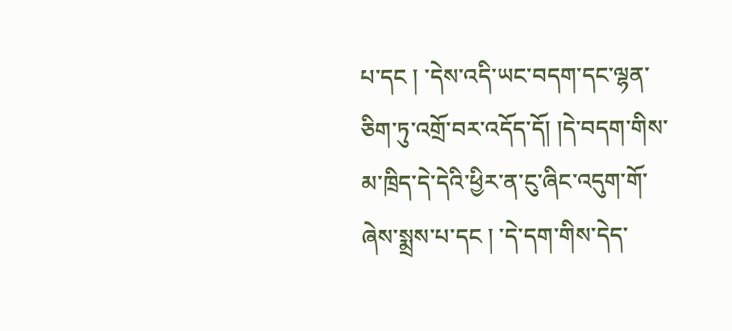པ་དང ། ་དེས་འདི་ཡང་བདག་དང་ལྷན་ཅིག་ཏུ་འགྲོ་བར་འདོད་དོ། །དེ་བདག་གིས་མ་ཁྲིད་དེ་དེའི་ཕྱིར་ན་ངུ་ཞིང་འདུག་གོ་ཞེས་སྨྲས་པ་དང ། ་དེ་དག་གིས་དེད་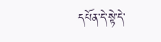དཔོན་དེ་སྟེ་དེ་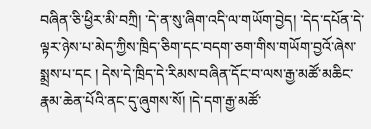བཞིན་ཅི་ཕྱིར་མི་བཀྲི། ་དེ་ན་སུ་ཞིག་འདི་ལ་གཡོག་བྱེད། ་དེད་དཔོན་དེ་ལྟར་ཉེས་པ་མེད་ཀྱིས་ཁྲིད་ཅིག་དང་བདག་ཅག་གིས་གཡོག་བྱའོ་ཞེས་སྨྲས་པ་དང ། དེས་དེ་ཁྲིད་དེ་རིམས་བཞིན་དོང་བ་ལས་རྒྱ་མཚོ་མཆིང་རྣམ་ཆེན་པོའི་ནང་དུ་ཞུགས་སོ། །དེ་དག་རྒྱ་མཚོ་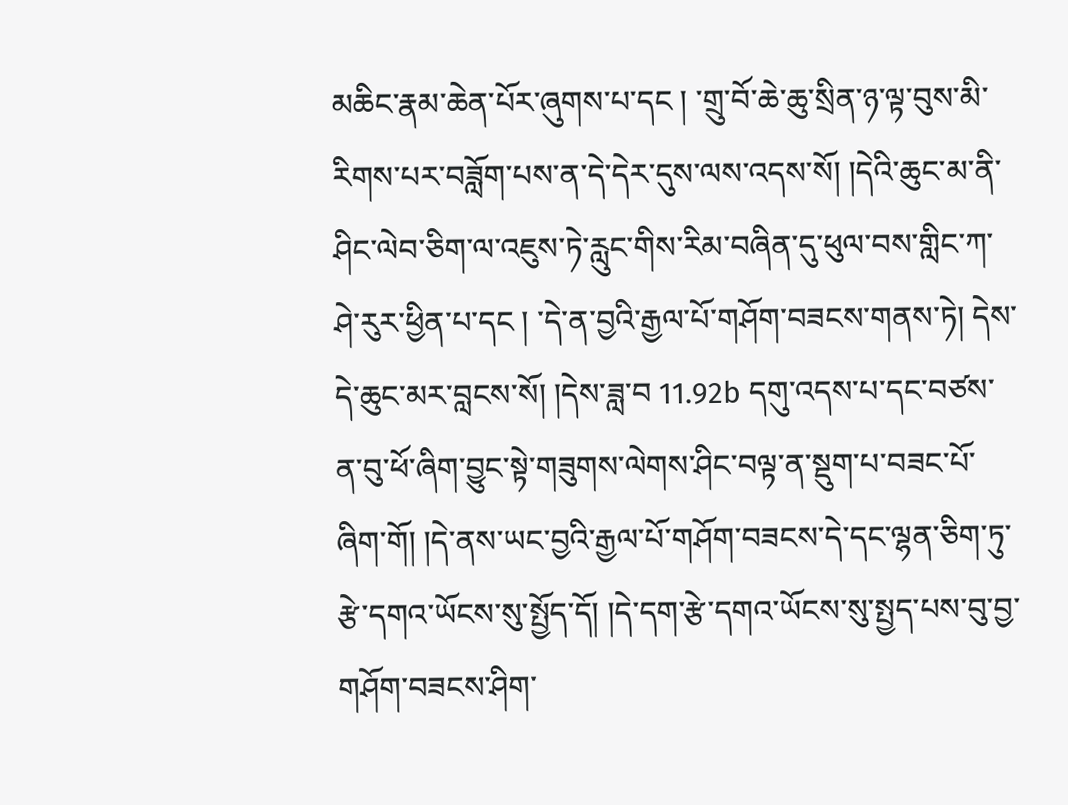མཆིང་རྣམ་ཆེན་པོར་ཞུགས་པ་དང ། ་གྲུ་བོ་ཆེ་ཆུ་སྲིན་ཉ་ལྟ་བུས་མི་རིགས་པར་བཟློག་པས་ན་དེ་དེར་དུས་ལས་འདས་སོ། །དེའི་ཆུང་མ་ནི་ཤིང་ལེབ་ཅིག་ལ་འཇུས་ཏེ་རླུང་གིས་རིམ་བཞིན་དུ་ཕུལ་བས་གླིང་ཀ་ཤེ་རུར་ཕྱིན་པ་དང ། ་དེ་ན་བྱའི་རྒྱལ་པོ་གཤོག་བཟངས་གནས་ཏེ། དེས་དེ་ཆུང་མར་བླངས་སོ། །དེས་ཟླ་བ 11.92b དགུ་འདས་པ་དང་བཙས་ན་བུ་ཕོ་ཞིག་བྱུང་སྟེ་གཟུགས་ལེགས་ཤིང་བལྟ་ན་སྡུག་པ་བཟང་པོ་ཞིག་གོ། །དེ་ནས་ཡང་བྱའི་རྒྱལ་པོ་གཤོག་བཟངས་དེ་དང་ལྷན་ཅིག་ཏུ་རྩེ་དགའ་ཡོངས་སུ་སྤྱོད་དོ། །དེ་དག་རྩེ་དགའ་ཡོངས་སུ་སྤྱད་པས་བུ་བྱ་གཤོག་བཟངས་ཤིག་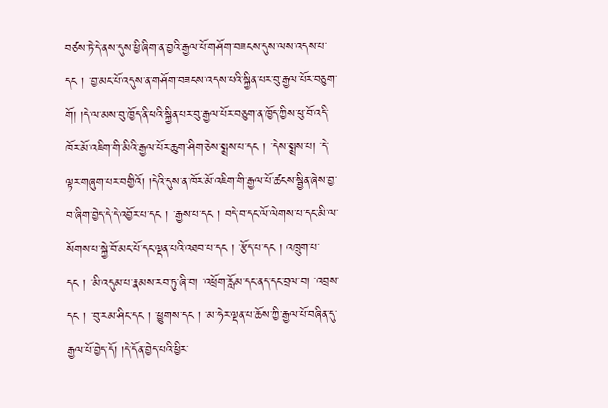བཙས་ཏེ་དེ་ནས་དུས་ཕྱི་ཞིག་ན་བྱའི་རྒྱལ་པོ་གཤོག་བཟངས་དུས་ལས་འདས་པ་དང ། ་བྱ་མང་པོ་འདུས་ན་གཤོག་བཟངས་འདས་པའི་སྐྱིན་པར་བུ་རྒྱལ་པོར་བཅུག་གོ། །དེ་ལ་མས་བུ་ཁྱོད་ནི་ཕའི་སྐྱིན་པར་བུ་རྒྱལ་པོར་བཅུག་ན་ཁྱོད་ཀྱིས་ཕུ་བོ་འདི་ཁོར་མོ་འཇིག་གི་མིའི་རྒྱལ་པོར་ཆུག་ཤིག་ཅེས་སྨྲས་པ་དང ། ་དེས་སྨྲས་པ། ་དེ་ལྟར་གཞུག་པར་བགྱིའོ། །དེའི་དུས་ན་ཁོར་མོ་འཇིག་གི་རྒྱལ་པོ་ཚངས་སྦྱིན་ཞེས་བྱ་བ་ཞིག་བྱེད་དེ་དེ་འབྱོར་པ་དང ། ་རྒྱས་པ་དང ། བདེ་བ་དང་ལོ་ལེགས་པ་དང་མི་ལ་སོགས་པ་སྐྱེ་བོ་མང་པོ་དང་ལྡན་པའི་འཐབ་པ་དང ། ་རྩོད་པ་དང ། འཁྲུག་པ་དང ། ་མི་འདུམ་པ་རྣམས་རབ་ཏུ་ཞི་བ། ་འཕྲོག་རློམ་དང་ནད་དང་བྲལ་བ། ་འབྲས་དང ། ་བུ་རམ་ཤིང་དང ། ་ཕྱུགས་དང ། ་མ་ཧེར་ལྡན་པ་ཆོས་ཀྱི་རྒྱལ་པོ་བཞིན་དུ་རྒྱལ་པོ་བྱེད་དོ། །དེ་དོན་བྱེད་པའི་ཕྱིར་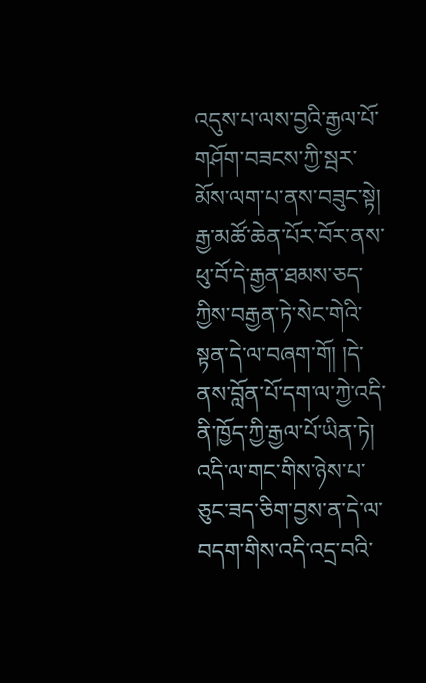འདུས་པ་ལས་བྱའི་རྒྱལ་པོ་གཤོག་བཟངས་ཀྱི་སྦར་མོས་ལག་པ་ནས་བཟུང་སྟེ། རྒྱ་མཚོ་ཆེན་པོར་བོར་ནས་ཕུ་བོ་དེ་རྒྱན་ཐམས་ཅད་ཀྱིས་བརྒྱན་ཏེ་སེང་གེའི་སྟན་དེ་ལ་བཞག་གོ། །དེ་ནས་བློན་པོ་དག་ལ་ཀྱེ་འདི་ནི་ཁྱོད་ཀྱི་རྒྱལ་པོ་ཡིན་ཏེ། འདི་ལ་གང་གིས་ཉེས་པ་ཅུང་ཟད་ཅིག་བྱས་ན་དེ་ལ་བདག་གིས་འདི་འདྲ་བའི་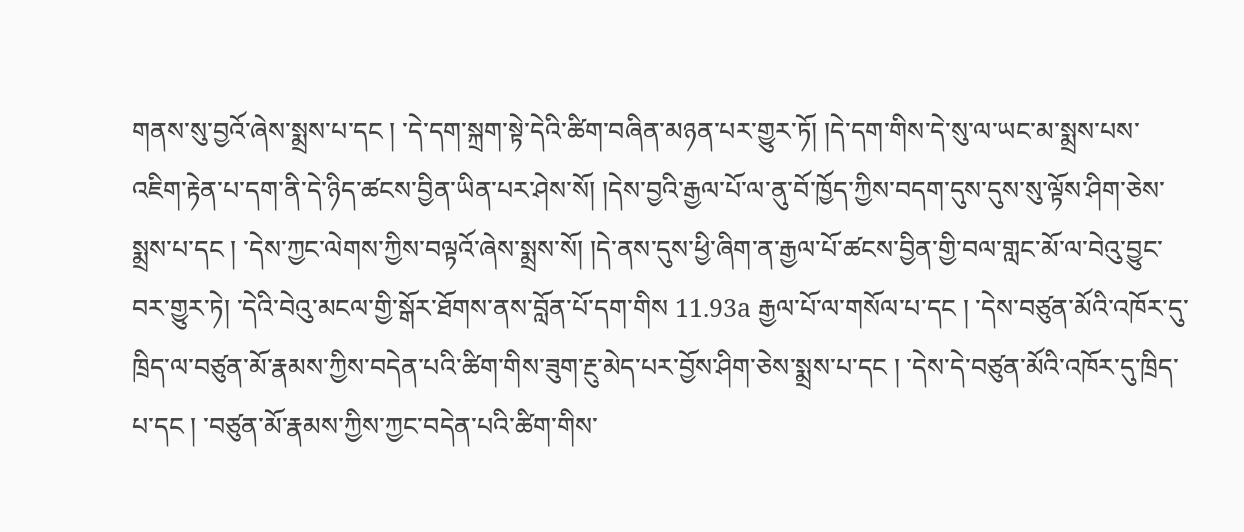གནས་སུ་བྱའོ་ཞེས་སྨྲས་པ་དང ། ་དེ་དག་སྐྲག་སྟེ་དེའི་ཚིག་བཞིན་མཉན་པར་གྱུར་ཏོ། །དེ་དག་གིས་དེ་སུ་ལ་ཡང་མ་སྨྲས་པས་འཇིག་རྟེན་པ་དག་ནི་དེ་ཉིད་ཚངས་བྱིན་ཡིན་པར་ཤེས་སོ། །དེས་བྱའི་རྒྱལ་པོ་ལ་ནུ་བོ་ཁྱོད་ཀྱིས་བདག་དུས་དུས་སུ་ལྟོས་ཤིག་ཅེས་སྨྲས་པ་དང ། ་དེས་ཀྱང་ལེགས་ཀྱིས་བལྟའོ་ཞེས་སྨྲས་སོ། །དེ་ནས་དུས་ཕྱི་ཞིག་ན་རྒྱལ་པོ་ཚངས་བྱིན་གྱི་བལ་གླང་མོ་ལ་བེའུ་བྱུང་བར་གྱུར་ཏེ། ་དེའི་བེའུ་མངལ་གྱི་སྒོར་ཐོགས་ནས་བློན་པོ་དག་གིས 11.93a རྒྱལ་པོ་ལ་གསོལ་པ་དང ། ་དེས་བཙུན་མོའི་འཁོར་དུ་ཁྲིད་ལ་བཙུན་མོ་རྣམས་ཀྱིས་བདེན་པའི་ཚིག་གིས་ཟུག་རྔུ་མེད་པར་བྱོས་ཤིག་ཅེས་སྨྲས་པ་དང ། ་དེས་དེ་བཙུན་མོའི་འཁོར་དུ་ཁྲིད་པ་དང ། ་བཙུན་མོ་རྣམས་ཀྱིས་ཀྱང་བདེན་པའི་ཚིག་གིས་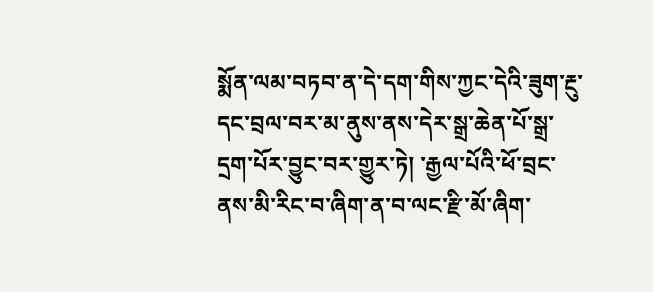སྨོན་ལམ་བཏབ་ན་དེ་དག་གིས་ཀྱང་དེའི་ཟུག་རྔུ་དང་བྲལ་བར་མ་ནུས་ནས་དེར་སྒྲ་ཆེན་པོ་སྒྲ་དྲག་པོར་བྱུང་བར་གྱུར་ཏེ། ་རྒྱལ་པོའི་ཕོ་བྲང་ནས་མི་རིང་བ་ཞིག་ན་བ་ལང་རྫི་མོ་ཞིག་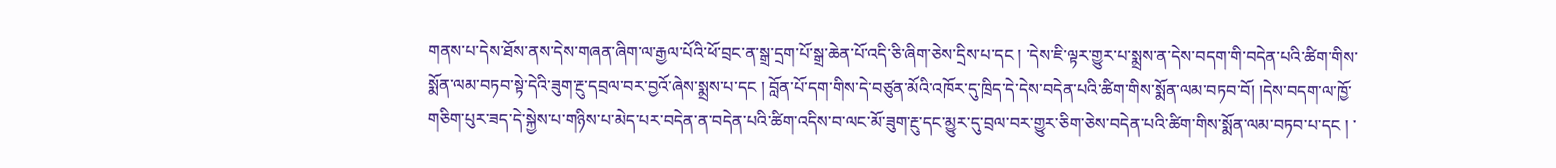གནས་པ་དེས་ཐོས་ནས་དེས་གཞན་ཞིག་ལ་རྒྱལ་པོའི་ཕོ་བྲང་ན་སྒྲ་དྲག་པོ་སྒྲ་ཆེན་པོ་འདི་ཅི་ཞིག་ཅེས་དྲིས་པ་དང ། ་དེས་ཇི་ལྟར་གྱུར་པ་སྨྲས་ན་དེས་བདག་གི་བདེན་པའི་ཚིག་གིས་སྨོན་ལམ་བཏབ་སྟེ་དེའི་ཟུག་རྔུ་དབྲལ་བར་བྱའོ་ཞེས་སྨྲས་པ་དང ། བློན་པོ་དག་གིས་དེ་བཙུན་མོའི་འཁོར་དུ་ཁྲིད་དེ་དེས་བདེན་པའི་ཚིག་གིས་སྨོན་ལམ་བཏབ་བོ། །དེས་བདག་ལ་ཁྱོ་གཅིག་པུར་ཟད་དེ་སྐྱེས་པ་གཉིས་པ་མེད་པར་བདེན་ན་བདེན་པའི་ཚིག་འདིས་བ་ལང་མོ་ཟུག་རྔུ་དང་མྱུར་དུ་བྲལ་བར་གྱུར་ཅིག་ཅེས་བདེན་པའི་ཚིག་གིས་སྨོན་ལམ་བཏབ་པ་དང ། ་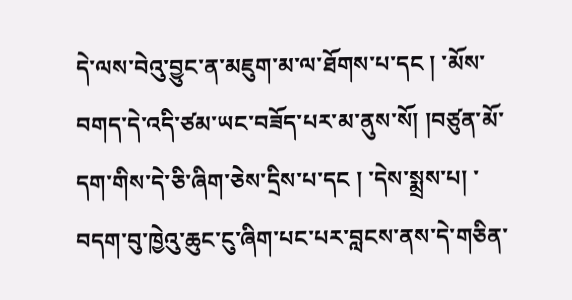དེ་ལས་བེའུ་བྱུང་ན་མཇུག་མ་ལ་ཐོགས་པ་དང ། ་མོས་བགད་དེ་འདི་ཙམ་ཡང་བཟོད་པར་མ་ནུས་སོ། །བཙུན་མོ་དག་གིས་དེ་ཅི་ཞིག་ཅེས་དྲིས་པ་དང ། ་དེས་སྨྲས་པ། ་བདག་བུ་ཁྱེའུ་ཆུང་ངུ་ཞིག་པང་པར་བླངས་ནས་དེ་གཅིན་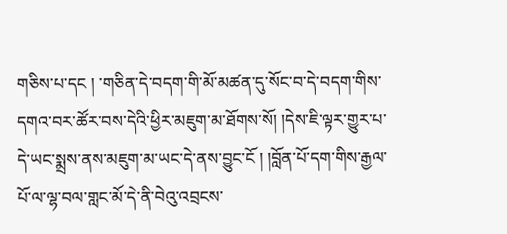གཅིས་པ་དང ། ་གཅིན་དེ་བདག་གི་མོ་མཚན་དུ་སོང་བ་དེ་བདག་གིས་དགའ་བར་ཚོར་བས་དེའི་ཕྱིར་མཇུག་མ་ཐོགས་སོ། །དེས་ཇི་ལྟར་གྱུར་པ་དེ་ཡང་སྨྲས་ནས་མཇུག་མ་ཡང་དེ་ནས་བྱུང་ངོ ། །བློན་པོ་དག་གིས་རྒྱལ་པོ་ལ་ལྷ་བལ་གླང་མོ་དེ་ནི་བེའུ་འབྲངས་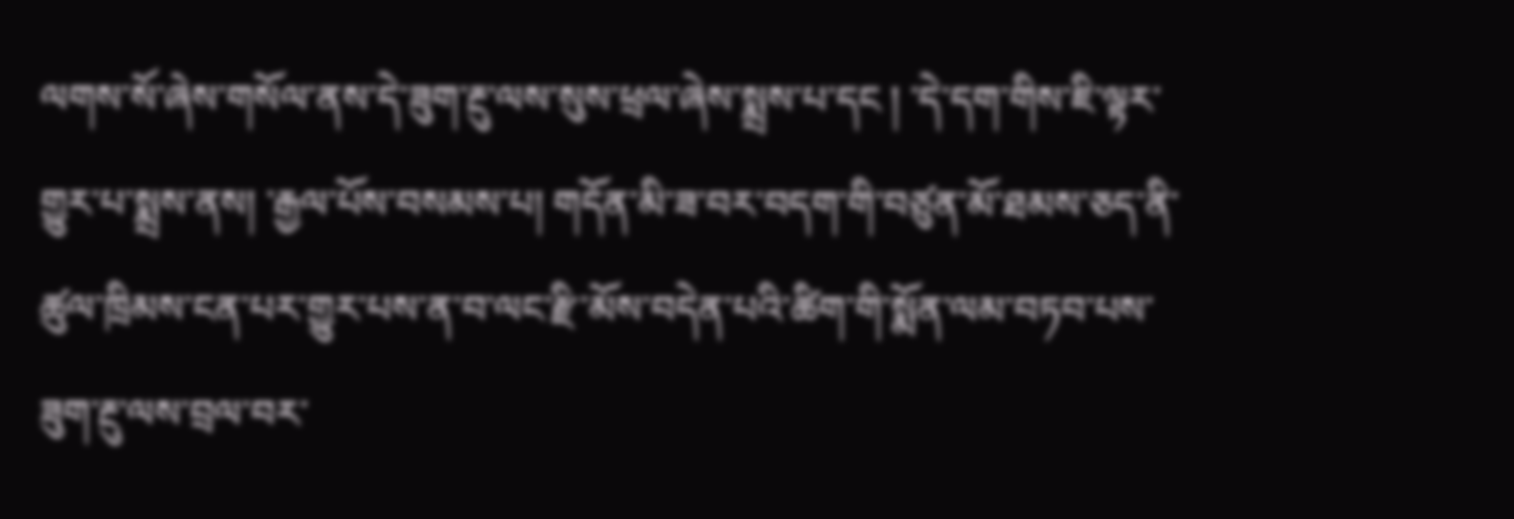ལགས་སོ་ཞེས་གསོལ་ནས་དེ་ཟུག་རྔུ་ལས་སུས་ཕྲལ་ཞེས་སྨྲས་པ་དང ། ་དེ་དག་གིས་ཇི་ལྟར་གྱུར་པ་སྨྲས་ནས། ་རྒྱལ་པོས་བསམས་པ། གདོན་མི་ཟ་བར་བདག་གི་བཙུན་མོ་ཐམས་ཅད་ནི་ཚུལ་ཁྲིམས་ངན་པར་གྱུར་པས་ན་བ་ལང་རྫི་མོས་བདེན་པའི་ཚིག་གི་སྨོན་ལམ་བཏབ་པས་ཟུག་རྔུ་ལས་བྲལ་བར་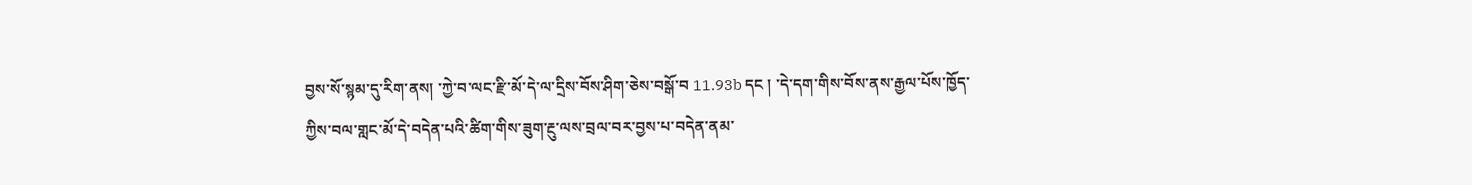བྱས་སོ་སྙམ་དུ་རིག་ནས། ་ཀྱེ་བ་ལང་རྫི་མོ་དེ་ལ་དྲིས་བོས་ཤིག་ཅེས་བསྒོ་བ 11.93b དང ། ་དེ་དག་གིས་བོས་ནས་རྒྱལ་པོས་ཁྱོད་ཀྱིས་བལ་གླང་མོ་དེ་བདེན་པའི་ཚིག་གིས་ཟུག་རྔུ་ལས་བྲལ་བར་བྱས་པ་བདེན་ནམ་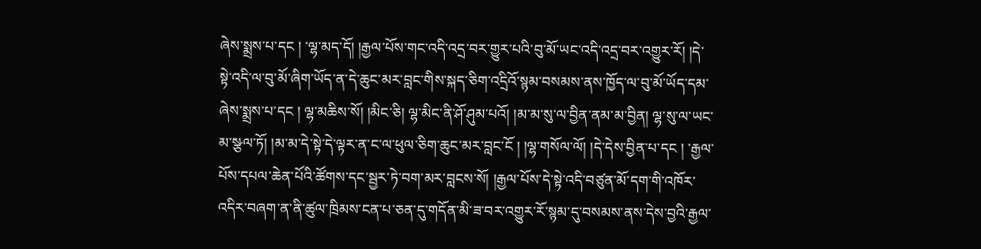ཞེས་སྨྲས་པ་དང ། ་ལྷ་མད་དོ། །རྒྱལ་པོས་གང་འདི་འདྲ་བར་གྱུར་པའི་བུ་མོ་ཡང་འདི་འདྲ་བར་འགྱུར་རོ། །དེ་སྟེ་འདི་ལ་བུ་མོ་ཞིག་ཡོད་ན་དེ་ཆུང་མར་བླང་གིས་སྐད་ཅིག་འདྲིའོ་སྙམ་བསམས་ནས་ཁྱོད་ལ་བུ་མོ་ཡོད་དམ་ཞེས་སྨྲས་པ་དང ། ལྷ་མཆིས་སོ། །མིང་ཅི། ལྷ་མིང་ནི་ཤོ་ཤུམ་པའོ། །མ་མ་སུ་ལ་བྱིན་ནམ་མ་བྱིན། ལྷ་སུ་ལ་ཡང་མ་སྩལ་ཏོ། །མ་མ་དེ་སྟེ་དེ་ལྟར་ན་ང་ལ་ཕུལ་ཅིག་ཆུང་མར་བླང་ངོ ། །ལྷ་གསོལ་ལོ། །དེ་དེས་བྱིན་པ་དང ། ་རྒྱལ་པོས་དཔལ་ཆེན་པོའི་ཚོགས་དང་སྦྱར་ཏེ་བག་མར་བླངས་སོ། །རྒྱལ་པོས་དེ་སྟེ་འདི་བཙུན་མོ་དག་གི་འཁོར་འདིར་བཞག་ན་ནི་ཚུལ་ཁྲིམས་ངན་པ་ཅན་དུ་གདོན་མི་ཟ་བར་འགྱུར་རོ་སྙམ་དུ་བསམས་ནས་དེས་བྱའི་རྒྱལ་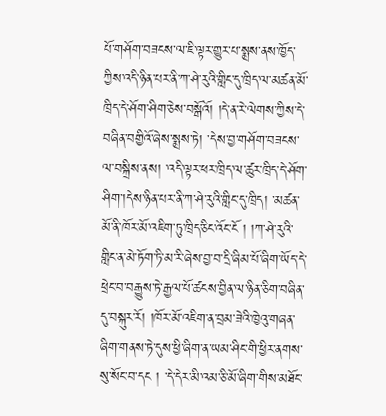པོ་གཤོག་བཟངས་ལ་ཇི་ལྟར་གྱུར་པ་སྨྲས་ནས་ཁྱོད་ཀྱིས་འདི་ཉིན་པར་ནི་ཀ་ཤེ་རུའི་གླིང་དུ་ཁྲིད་ལ་མཚན་མོ་ཁྲིད་དེ་ཤོག་ཤིག་ཅེས་བསྒོའོ། །དེ་ན་རེ་ལེགས་ཀྱིས་དེ་བཞིན་བགྱིའོ་ཞེས་སྨྲས་ཏེ། ་དེས་བྱ་གཤོག་བཟངས་ལ་བསྐྲིས་ནས། ་འདི་ལྟར་ཕར་ཁྲིད་ལ་ཚུར་ཁྲིད་དེ་ཤོག་ཤིག་།དེས་ཉིན་པར་ནི་ཀ་ཤེ་རུའི་གླིང་དུ་ཁྲིད། ་མཚན་མོ་ནི་ཁོར་མོ་འཇིག་ཏུ་ཁྲིད་ཅིང་འོང་ངོ ། །ཀ་ཤེ་རུའི་གླིང་ན་མེ་ཏོག་ཏི་མ་རི་ཞེས་བྱ་བ་དྲི་ཞིམ་པོ་ཞིག་ཡོད་དེ་ཕྲེང་བ་བརྒྱུས་ཏེ་རྒྱལ་པོ་ཚངས་བྱིན་ལ་ཉིན་ཅིག་བཞིན་དུ་བསྐུར་རོ། །ཁོར་མོ་འཇིག་ན་བྲམ་ཟེའི་ཁྱེའུ་གཞན་ཞིག་གནས་ཏེ་དུས་ཕྱི་ཞིག་ན་ཡམ་ཤིང་གི་ཕྱིར་ནགས་སུ་སོང་བ་དང ། ་དེ་དེར་མི་འམ་ཅི་མོ་ཞིག་གིས་མཐོང་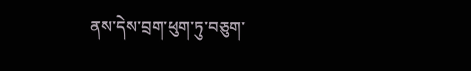ནས་དེས་བྲག་ཕུག་ཏུ་བཅུག་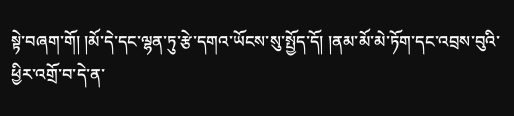སྟེ་བཞག་གོ། །མོ་དེ་དང་ལྷན་ཏུ་རྩེ་དགའ་ཡོངས་སུ་སྤྱོད་དོ། །ནམ་མོ་མེ་ཏོག་དང་འབྲས་བུའི་ཕྱིར་འགྲོ་བ་དེ་ན་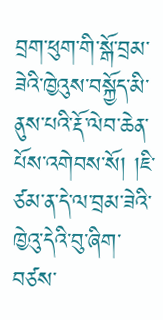བྲག་ཕུག་གི་སྒོ་བྲམ་ཟེའི་ཁྱེའུས་བསྐྱོད་མི་ནུས་པའི་རྡོ་ལེབ་ཆེན་པོས་འགེབས་སོ། །ཇི་ཙམ་ན་དེ་ལ་བྲམ་ཟེའི་ཁྱེའུ་དེའི་བུ་ཞིག་བཙས་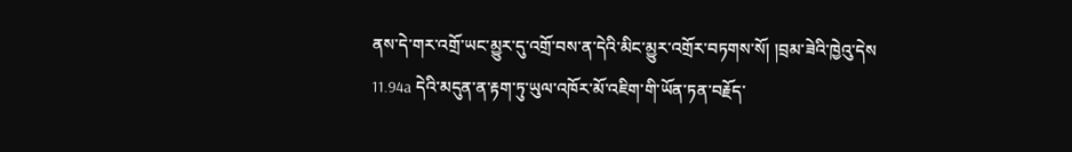ནས་དེ་གར་འགྲོ་ཡང་མྱུར་དུ་འགྲོ་བས་ན་དེའི་མིང་མྱུར་འགྲོར་བཏགས་སོ། །བྲམ་ཟེའི་ཁྱེའུ་དེས 11.94a དེའི་མདུན་ན་རྟག་ཏུ་ཡུལ་འཁོར་མོ་འཇིག་གི་ཡོན་ཏན་བརྗོད་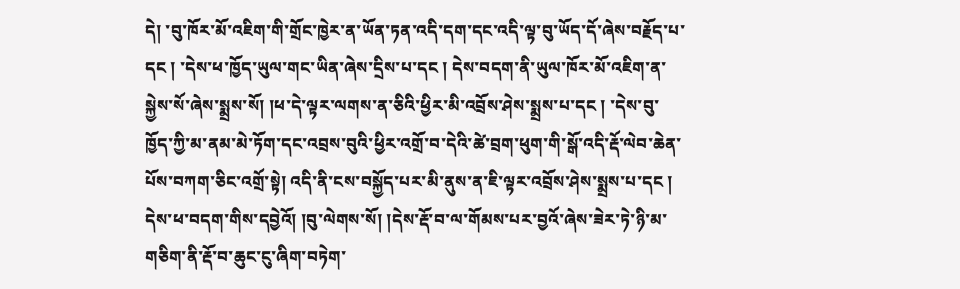དེ། ་བུ་ཁོར་མོ་འཇིག་གི་གྲོང་ཁྱེར་ན་ཡོན་ཏན་འདི་དག་དང་འདི་ལྟ་བུ་ཡོད་དོ་ཞེས་བརྗོད་པ་དང ། ་དེས་ཕ་ཁྱོད་ཡུལ་གང་ཡིན་ཞེས་དྲིས་པ་དང ། དེས་བདག་ནི་ཡུལ་ཁོར་མོ་འཇིག་ན་སྐྱེས་སོ་ཞེས་སྨྲས་སོ། །ཕ་དེ་ལྟར་ལགས་ན་ཅིའི་ཕྱིར་མི་འབྲོས་ཤེས་སྨྲས་པ་དང ། ་དེས་བུ་ཁྱོད་ཀྱི་མ་ནམ་མེ་ཏོག་དང་འབྲས་བུའི་ཕྱིར་འགྲོ་བ་དེའི་ཚེ་བྲག་ཕུག་གི་སྒོ་འདི་རྡོ་ལེབ་ཆེན་པོས་བཀག་ཅིང་འགྲོ་སྟེ། འདི་ནི་ངས་བསྐྱོད་པར་མི་ནུས་ན་ཇི་ལྟར་འབྲོས་ཤེས་སྨྲས་པ་དང ། དེས་ཕ་བདག་གིས་དབྱེའོ། །བུ་ལེགས་སོ། །དེས་རྡོ་བ་ལ་གོམས་པར་བྱའོ་ཞེས་ཟེར་ཏེ་ཉི་མ་གཅིག་ནི་རྡོ་བ་ཆུང་ངུ་ཞིག་བཏེག་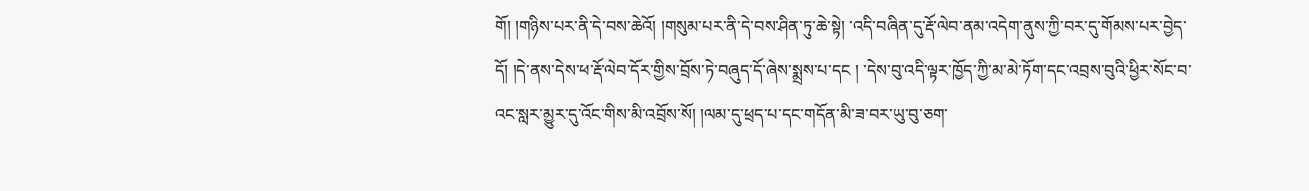གོ། །གཉིས་པར་ནི་དེ་བས་ཆེའོ། །གསུམ་པར་ནི་དེ་བས་ཤིན་ཏུ་ཆེ་སྟེ། ་འདི་བཞིན་དུ་རྡོ་ལེབ་ནམ་འདེག་ནུས་ཀྱི་བར་དུ་གོམས་པར་བྱེད་དོ། །དེ་ནས་དེས་ཕ་རྡོ་ལེབ་དོར་གྱིས་བྲོས་ཏེ་བཞུད་དོ་ཞེས་སྨྲས་པ་དང ། ་དེས་བུ་འདི་ལྟར་ཁྱོད་ཀྱི་མ་མེ་ཏོག་དང་འབྲས་བུའི་ཕྱིར་སོང་བ་འང་སླར་མྱུར་དུ་འོང་གིས་མི་འབྲོས་སོ། །ལམ་དུ་ཕྲད་པ་དང་གདོན་མི་ཟ་བར་ཡུ་བུ་ཅག་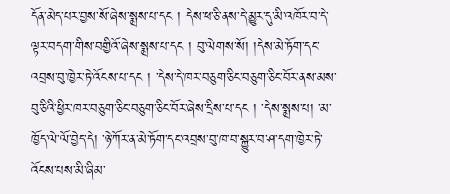དོན་མེད་པར་བྱས་སོ་ཞེས་སྨྲས་པ་དང ། དེས་ཕ་ཅི་ནས་དེ་མྱུར་དུ་མི་འཁོར་བ་དེ་ལྟར་བདག་གིས་བགྱིའོ་ཞེས་སྨྲས་པ་དང ། བུ་ལེགས་སོ། །དེས་མེ་ཏོག་དང་འབྲས་བུ་ཁྱེར་ཏེ་འོངས་པ་དང ། ་དེས་དེ་ཁར་བཅུག་ཅིང་བཅུག་ཅིང་བོར་ནས་མས་བུ་ཅིའི་ཕྱིར་ཁར་བཅུག་ཅིང་བཅུག་ཅིང་བོར་ཞེས་དྲིས་པ་དང ། ་དེས་སྨྲས་པ། ་མ་ཁྱོད་ལེ་ལོ་བྱེད་དེ། ་ཉེ་ཀོར་ན་མེ་ཏོག་དང་འབྲས་བུ་ཁ་བ་སྐྱུར་བ་ཤ་དག་ཁྱེར་ཏེ་འོངས་པས་མི་ཞིམ་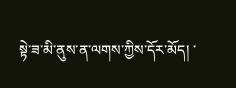སྟེ་ཟ་མི་ནུས་ན་ལགས་ཀྱིས་དོར་མོད། ་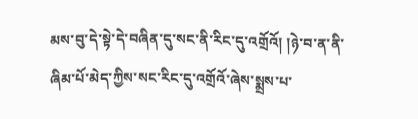མས་བུ་དེ་སྟེ་དེ་བཞིན་དུ་སང་ནི་རིང་དུ་འགྲོའོ། །ཉེ་བ་ན་ནི་ཞིམ་པོ་མེད་ཀྱིས་སང་རིང་དུ་འགྲོའོ་ཞེས་སྨྲས་པ་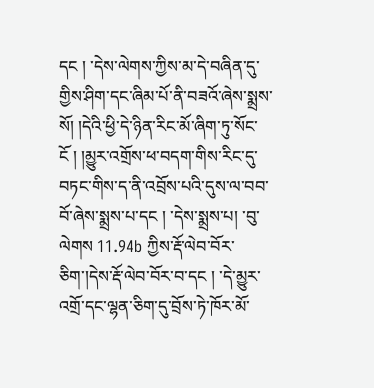དང ། ་དེས་ལེགས་ཀྱིས་མ་དེ་བཞིན་དུ་གྱིས་ཤིག་དང་ཞིམ་པོ་ནི་བཟའོ་ཞེས་སྨྲས་སོ། །དེའི་ཕྱི་དེ་ཉིན་རིང་མོ་ཞིག་ཏུ་སོང་ངོ ། །མྱུར་འགྲོས་ཕ་བདག་གིས་རིང་དུ་བཏང་གིས་ད་ནི་འབྲོས་པའི་དུས་ལ་བབ་བོ་ཞེས་སྨྲས་པ་དང ། ་དེས་སྨྲས་པ། ་བུ་ལེགས 11.94b ཀྱིས་རྡོ་ལེབ་བོར་ཅིག་།དེས་རྡོ་ལེབ་བོར་བ་དང ། ་དེ་མྱུར་འགྲོ་དང་ལྷན་ཅིག་དུ་བྲོས་ཏེ་ཁོར་མོ་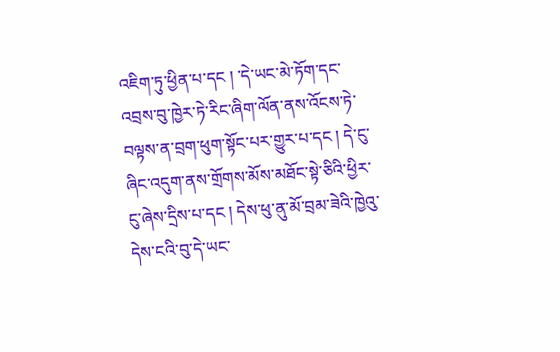འཇིག་ཏུ་ཕྱིན་པ་དང ། ་དེ་ཡང་མེ་ཏོག་དང་འབྲས་བུ་ཁྱེར་ཏེ་རིང་ཞིག་ལོན་ནས་འོངས་ཏེ་བལྟས་ན་བྲག་ཕུག་སྟོང་པར་གྱུར་པ་དང ། དེ་ངུ་ཞིང་འདུག་ནས་གྲོགས་མོས་མཐོང་སྟེ་ཅིའི་ཕྱིར་ངུ་ཞེས་དྲིས་པ་དང ། དེས་ཕུ་ནུ་མོ་བྲམ་ཟེའི་ཁྱེའུ་དེས་ངའི་བུ་དེ་ཡང་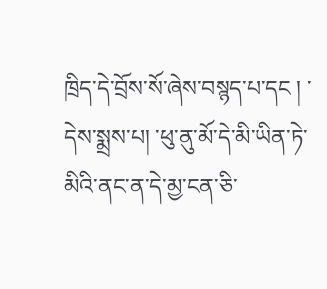ཁྲིད་དེ་བྲོས་སོ་ཞེས་བསྙད་པ་དང ། ་དེས་སྨྲས་པ། ་ཕུ་ནུ་མོ་དེ་མི་ཡིན་ཏེ་མིའི་ནང་ན་དེ་མྱ་ངན་ཅི་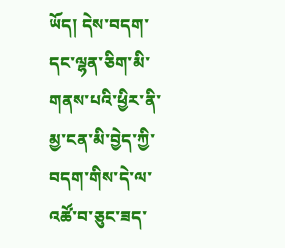ཡོད། དེས་བདག་དང་ལྷན་ཅིག་མི་གནས་པའི་ཕྱིར་ནི་མྱ་ངན་མི་བྱེད་ཀྱི་བདག་གིས་དེ་ལ་འཚོ་བ་ཅུང་ཟད་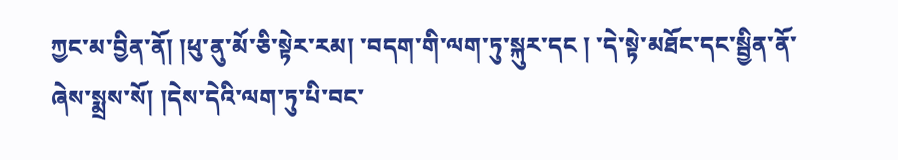ཀྱང་མ་བྱིན་ནོ། །ཕུ་ནུ་མོ་ཅི་སྟེར་རམ། ་བདག་གི་ལག་ཏུ་སྐུར་དང ། ་དེ་སྟེ་མཐོང་དང་སྦྱིན་ནོ་ཞེས་སྨྲས་སོ། །དེས་དེའི་ལག་ཏུ་པི་བང་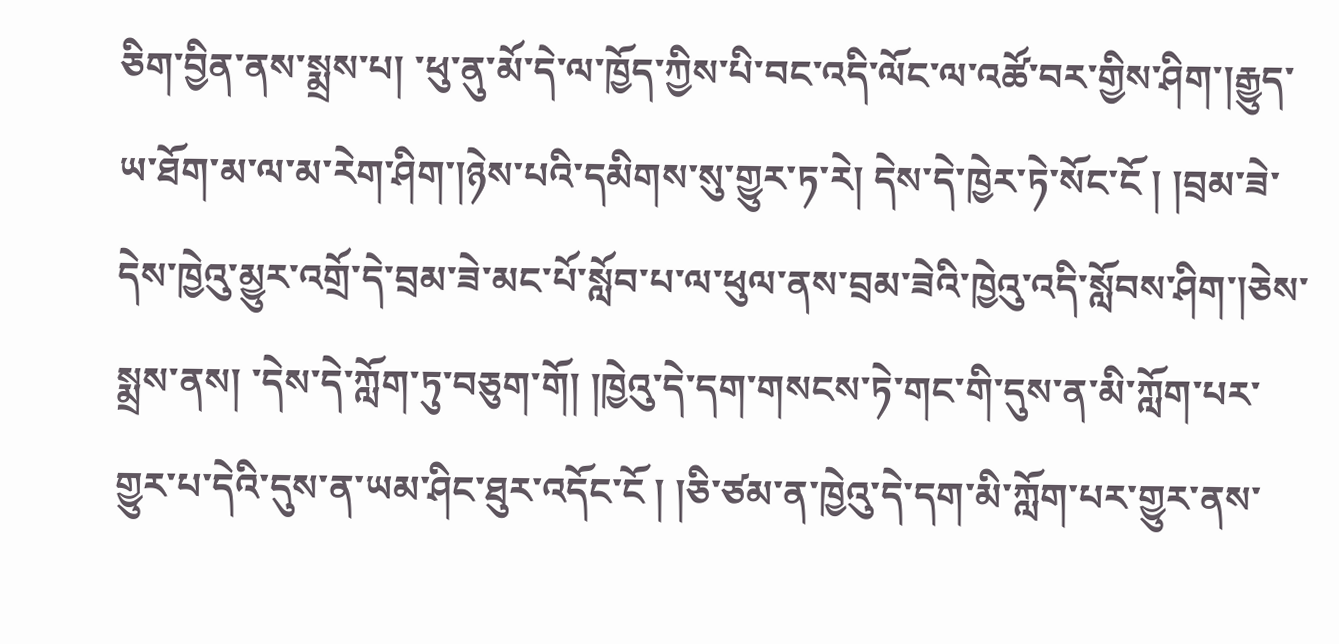ཅིག་བྱིན་ནས་སྨྲས་པ། ་ཕུ་ནུ་མོ་དེ་ལ་ཁྱོད་ཀྱིས་པི་བང་འདི་ལོང་ལ་འཚོ་བར་གྱིས་ཤིག་།རྒྱུད་ཡ་ཐོག་མ་ལ་མ་རེག་ཤིག་།ཉེས་པའི་དམིགས་སུ་གྱུར་ཏ་རེ། དེས་དེ་ཁྱེར་ཏེ་སོང་ངོ ། །བྲམ་ཟེ་དེས་ཁྱེའུ་མྱུར་འགྲོ་དེ་བྲམ་ཟེ་མང་པོ་སློབ་པ་ལ་ཕུལ་ནས་བྲམ་ཟེའི་ཁྱེའུ་འདི་སློབས་ཤིག་།ཅེས་སྨྲས་ནས། ་དེས་དེ་ཀློག་ཏུ་བཅུག་གོ། །ཁྱེའུ་དེ་དག་གསངས་ཏེ་གང་གི་དུས་ན་མི་ཀློག་པར་གྱུར་པ་དེའི་དུས་ན་ཡམ་ཤིང་ཐུར་འདོང་ངོ ། །ཅི་ཙམ་ན་ཁྱེའུ་དེ་དག་མི་ཀློག་པར་གྱུར་ནས་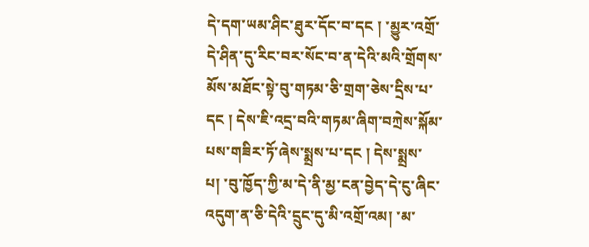དེ་དག་ཡམ་ཤིང་ཐུར་དོང་བ་དང ། ་མྱུར་འགྲོ་དེ་ཤིན་དུ་རིང་བར་སོང་བ་ན་དེའི་མའི་གྲོགས་མོས་མཐོང་སྟེ་བུ་གཏམ་ཅི་གྲག་ཅེས་དྲིས་པ་དང ། དེས་ཇི་འདྲ་བའི་གཏམ་ཞིག་བཀྲེས་སྐོམ་པས་གཟིར་ཏོ་ཞེས་སྨྲས་པ་དང ། དེས་སྨྲས་པ། ་བུ་ཁྱོད་ཀྱི་མ་དེ་ནི་མྱ་ངན་བྱེད་དེ་ངུ་ཞིང་འདུག་ན་ཅི་དེའི་དྲུང་དུ་མི་འགྲོ་འམ། ་མ་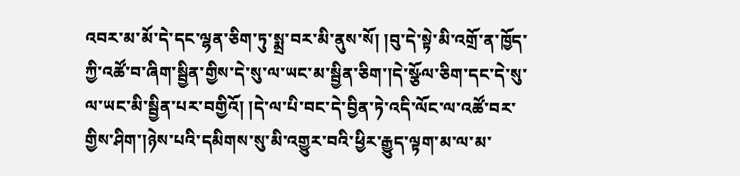འབར་མ་མོ་དེ་དང་ལྷན་ཅིག་ཏུ་སྨྲ་བར་མི་ནུས་སོ། །བུ་དེ་སྟེ་མི་འགྲོ་ན་ཁྱོད་ཀྱི་འཚོ་བ་ཞིག་སྦྱིན་གྱིས་དེ་སུ་ལ་ཡང་མ་སྦྱིན་ཅིག་།དེ་སྩོལ་ཅིག་དང་དེ་སུ་ལ་ཡང་མི་སྦྱིན་པར་བགྱིའོ། །དེ་ལ་པི་བང་དེ་བྱིན་ཏེ་འདི་ལོང་ལ་འཚོ་བར་གྱིས་ཤིག་།ཉེས་པའི་དམིགས་སུ་མི་འགྱུར་བའི་ཕྱིར་རྒྱུད་ལྟག་མ་ལ་མ་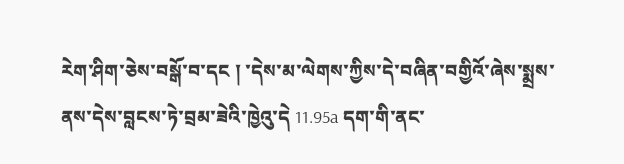རེག་ཤིག་ཅེས་བསྒོ་བ་དང ། ་དེས་མ་ལེགས་ཀྱིས་དེ་བཞིན་བགྱིའོ་ཞེས་སྨྲས་ནས་དེས་བླངས་ཏེ་བྲམ་ཟེའི་ཁྱེའུ་དེ 11.95a དག་གི་ནང་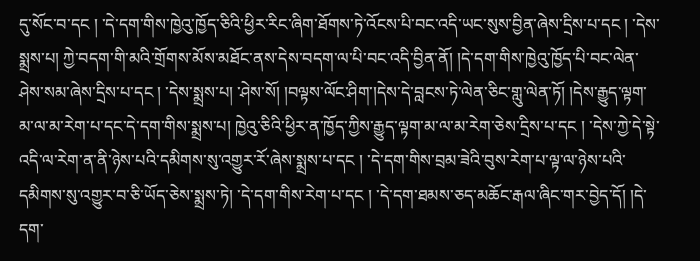དུ་སོང་བ་དང ། ་དེ་དག་གིས་ཁྱེའུ་ཁྱོད་ཅིའི་ཕྱིར་རིང་ཞིག་ཐོགས་ཏེ་འོངས་པི་བང་འདི་ཡང་སུས་བྱིན་ཞེས་དྲིས་པ་དང ། ་དེས་སྨྲས་པ། ཀྱེ་བདག་གི་མའི་གྲོགས་མོས་མཐོང་ནས་དེས་བདག་ལ་པི་བང་འདི་བྱིན་ནོ། །དེ་དག་གིས་ཁྱེའུ་ཁྱོད་པི་བང་ལེན་ཤེས་སམ་ཞེས་དྲིས་པ་དང ། ་དེས་སྨྲས་པ། ་ཤེས་སོ། །བལྟས་ལོང་ཤིག་།དེས་དེ་བླངས་ཏེ་ལེན་ཅིང་གླུ་ལེན་ཏོ། །དེས་རྒྱུད་ལྟག་མ་ལ་མ་རེག་པ་དང་དེ་དག་གིས་སྨྲས་པ། ཁྱེའུ་ཅིའི་ཕྱིར་ན་ཁྱོད་ཀྱིས་རྒྱུད་ལྟག་མ་ལ་མ་རེག་ཅེས་དྲིས་པ་དང ། ་དེས་ཀྱེ་དེ་སྟེ་འདི་ལ་རེག་ན་ནི་ཉེས་པའི་དམིགས་སུ་འགྱུར་རོ་ཞེས་སྨྲས་པ་དང ། ་དེ་དག་གིས་བྲམ་ཟེའི་བུས་རེག་པ་ལྟ་ལ་ཉེས་པའི་དམིགས་སུ་འགྱུར་བ་ཅི་ཡོད་ཅེས་སྨྲས་ཏེ། ་དེ་དག་གིས་རེག་པ་དང ། ་དེ་དག་ཐམས་ཅད་མཆོང་རྒལ་ཞིང་གར་བྱེད་དོ། །དེ་དག་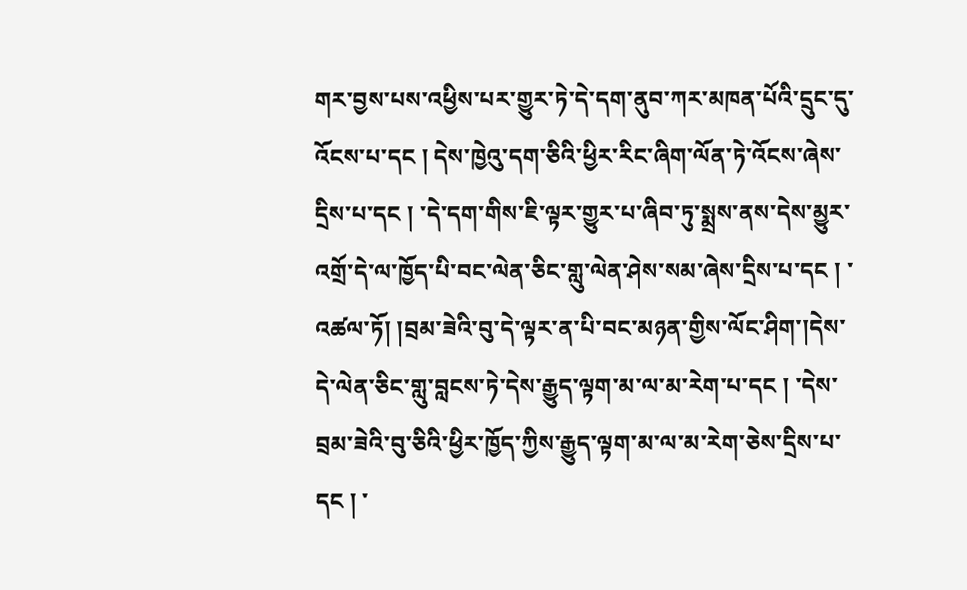གར་བྱས་པས་འཕྱིས་པར་གྱུར་ཏེ་དེ་དག་ནུབ་ཀར་མཁན་པོའི་དྲུང་དུ་འོངས་པ་དང ། དེས་ཁྱེའུ་དག་ཅིའི་ཕྱིར་རིང་ཞིག་ལོན་ཏེ་འོངས་ཞེས་དྲིས་པ་དང ། ་དེ་དག་གིས་ཇི་ལྟར་གྱུར་པ་ཞིབ་ཏུ་སྨྲས་ནས་དེས་མྱུར་འགྲོ་དེ་ལ་ཁྱོད་པི་བང་ལེན་ཅིང་གླུ་ལེན་ཤེས་སམ་ཞེས་དྲིས་པ་དང ། ་འཚལ་ཏོ། །བྲམ་ཟེའི་བུ་དེ་ལྟར་ན་པི་བང་མཉན་གྱིས་ལོང་ཤིག་།དེས་དེ་ལེན་ཅིང་གླུ་བླངས་ཏེ་དེས་རྒྱུད་ལྟག་མ་ལ་མ་རེག་པ་དང ། ་དེས་བྲམ་ཟེའི་བུ་ཅིའི་ཕྱིར་ཁྱོད་ཀྱིས་རྒྱུད་ལྟག་མ་ལ་མ་རེག་ཅེས་དྲིས་པ་དང ། ་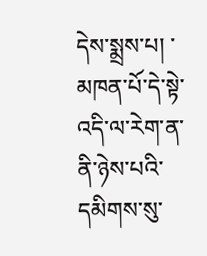དེས་སྨྲས་པ། ་མཁན་པོ་དེ་སྟེ་འདི་ལ་རེག་ན་ནི་ཉེས་པའི་དམིགས་སུ་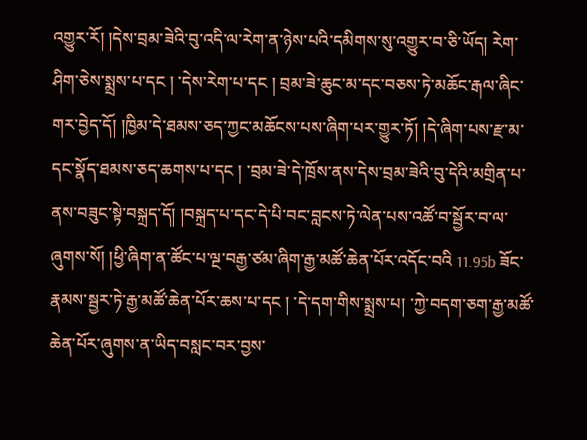འགྱུར་རོ། །དེས་བྲམ་ཟེའི་བུ་འདི་ལ་རེག་ན་ཉེས་པའི་དམིགས་སུ་འགྱུར་བ་ཅི་ཡོད། རེག་ཤིག་ཅེས་སྨྲས་པ་དང ། ་དེས་རེག་པ་དང ། བྲམ་ཟེ་ཆུང་མ་དང་བཅས་ཏེ་མཆོང་རྒལ་ཞིང་གར་བྱེད་དོ། །ཁྱིམ་དེ་ཐམས་ཅད་ཀྱང་མཆོངས་པས་ཞིག་པར་གྱུར་ཏོ། །དེ་ཞིག་པས་རྫ་མ་དང་སྣོད་ཐམས་ཅད་ཆགས་པ་དང ། ་བྲམ་ཟེ་དེ་ཁྲོས་ནས་དེས་བྲམ་ཟེའི་བུ་དེའི་མགྲིན་པ་ནས་བཟུང་སྟེ་བསྐྲད་དོ། །བསྐྲད་པ་དང་དེ་པི་བང་བླངས་ཏེ་ལེན་པས་འཚོ་བ་སྦྱོར་བ་ལ་ཞུགས་སོ། །ཕྱི་ཞིག་ན་ཚོང་པ་ལྔ་བརྒྱ་ཙམ་ཞིག་རྒྱ་མཚོ་ཆེན་པོར་འདོང་བའི 11.95b ཟོང་རྣམས་སྦྱར་ཏེ་རྒྱ་མཚོ་ཆེན་པོར་ཆས་པ་དང ། ་དེ་དག་གིས་སྨྲས་པ། ་ཀྱེ་བདག་ཅག་རྒྱ་མཚོ་ཆེན་པོར་ཞུགས་ན་ཡིད་བསླང་བར་བྱས་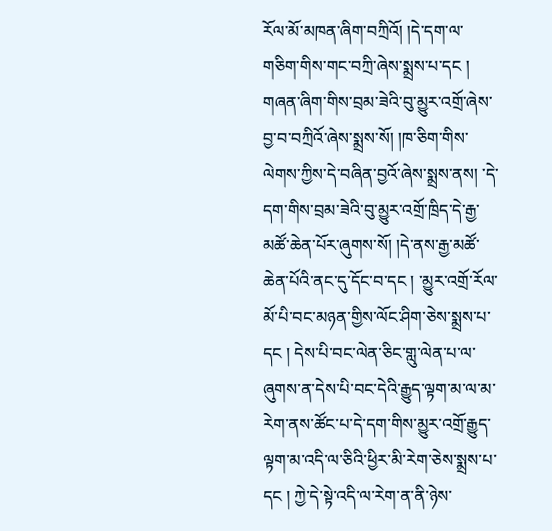རོལ་མོ་མཁན་ཞིག་བཀྲིའོ། །དེ་དག་ལ་གཅིག་གིས་གང་བཀྲི་ཞེས་སྨྲས་པ་དང ། གཞན་ཞིག་གིས་བྲམ་ཟེའི་བུ་མྱུར་འགྲོ་ཞེས་བྱ་བ་བཀྲིའོ་ཞེས་སྨྲས་སོ། །ཁ་ཅིག་གིས་ལེགས་ཀྱིས་དེ་བཞིན་བྱའོ་ཞེས་སྨྲས་ནས། ་དེ་དག་གིས་བྲམ་ཟེའི་བུ་མྱུར་འགྲོ་ཁྲིད་དེ་རྒྱ་མཚོ་ཆེན་པོར་ཞུགས་སོ། །དེ་ནས་རྒྱ་མཚོ་ཆེན་པོའི་ནང་དུ་དོང་བ་དང ། ་མྱུར་འགྲོ་རོལ་མོ་པི་བང་མཉན་གྱིས་ལོང་ཤིག་ཅེས་སྨྲས་པ་དང ། དེས་པི་བང་ལེན་ཅིང་གླུ་ལེན་པ་ལ་ཞུགས་ན་དེས་པི་བང་དེའི་རྒྱུད་ལྟག་མ་ལ་མ་རེག་ནས་ཚོང་པ་དེ་དག་གིས་མྱུར་འགྲོ་རྒྱུད་ལྟག་མ་འདི་ལ་ཅིའི་ཕྱིར་མི་རེག་ཅེས་སྨྲས་པ་དང ། ཀྱེ་དེ་སྟེ་འདི་ལ་རེག་ན་ནི་ཉེས་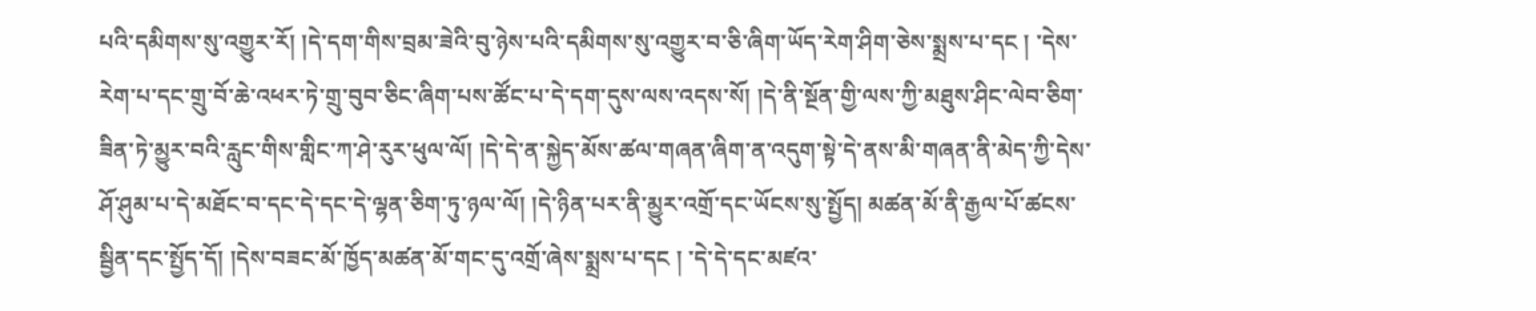པའི་དམིགས་སུ་འགྱུར་རོ། །དེ་དག་གིས་བྲམ་ཟེའི་བུ་ཉེས་པའི་དམིགས་སུ་འགྱུར་བ་ཅི་ཞིག་ཡོད་རེག་ཤིག་ཅེས་སྨྲས་པ་དང ། ་དེས་རེག་པ་དང་གྲུ་བོ་ཆེ་འཕར་ཏེ་གྲུ་བུབ་ཅིང་ཞིག་པས་ཚོང་པ་དེ་དག་དུས་ལས་འདས་སོ། །དེ་ནི་སྔོན་གྱི་ལས་ཀྱི་མཐུས་ཤིང་ལེབ་ཅིག་ཟིན་ཏེ་མྱུར་བའི་རླུང་གིས་གླིང་ཀ་ཤེ་རུར་ཕུལ་ལོ། །དེ་དེ་ན་སྐྱེད་མོས་ཚལ་གཞན་ཞིག་ན་འདུག་སྟེ་དེ་ནས་མི་གཞན་ནི་མེད་ཀྱི་དེས་ཤོ་ཤུམ་པ་དེ་མཐོང་བ་དང་དེ་དང་དེ་ལྷན་ཅིག་ཏུ་ཉལ་ལོ། །དེ་ཉིན་པར་ནི་མྱུར་འགྲོ་དང་ཡོངས་སུ་སྤྱོད། མཚན་མོ་ནི་རྒྱལ་པོ་ཚངས་སྦྱིན་དང་སྤྱོད་དོ། །དེས་བཟང་མོ་ཁྱོད་མཚན་མོ་གང་དུ་འགྲོ་ཞེས་སྨྲས་པ་དང ། ་དེ་དེ་དང་མཛའ་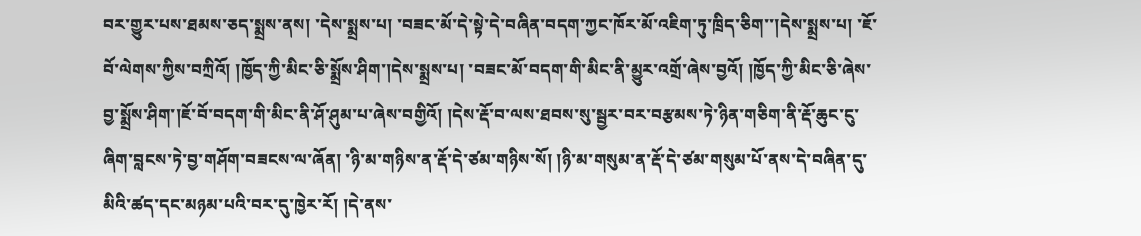བར་གྱུར་པས་ཐམས་ཅད་སྨྲས་ནས། ་དེས་སྨྲས་པ། ་བཟང་མོ་དེ་སྟེ་དེ་བཞིན་བདག་ཀྱང་ཁོར་མོ་འཇིག་ཏུ་ཁྲིད་ཅིག་་།དེས་སྨྲས་པ། ་ཇོ་བོ་ལེགས་ཀྱིས་བཀྲིའོ། །ཁྱོད་ཀྱི་མིང་ཅི་སྨྲོས་ཤིག་།དེས་སྨྲས་པ། ་བཟང་མོ་བདག་གི་མིང་ནི་མྱུར་འགྲོ་ཞེས་བྱའོ། །ཁྱོད་ཀྱི་མིང་ཅི་ཞེས་བྱ་སྨྲོས་ཤིག་།ཇོ་བོ་བདག་གི་མིང་ནི་ཤོ་ཤུམ་པ་ཞེས་བགྱིའོ། །དེས་རྡོ་བ་ལས་ཐབས་སུ་སྦྱར་བར་བརྩམས་ཏེ་ཉིན་གཅིག་ནི་རྡོ་ཆུང་ངུ་ཞིག་བླངས་ཏེ་བྱ་གཤོག་བཟངས་ལ་ཞོན། ་ཉི་མ་གཉིས་ན་རྡོ་དེ་ཙམ་གཉིས་སོ། །ཉི་མ་གསུམ་ན་རྡོ་དེ་ཙམ་གསུམ་པོ་ནས་དེ་བཞིན་དུ་མིའི་ཚད་དང་མཉམ་པའི་བར་དུ་ཁྱེར་རོ། །དེ་ནས་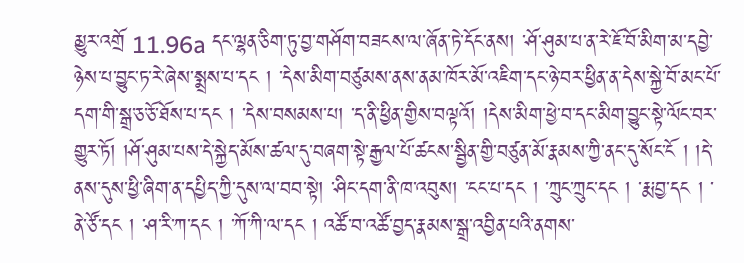མྱུར་འགྲོ 11.96a དང་ལྷན་ཅིག་ཏུ་བྱ་གཤོག་བཟངས་ལ་ཞོན་ཏེ་དོང་ནས། ་ཤོ་ཤུམ་པ་ན་རེ་ཇོ་བོ་མིག་མ་དབྱེ་ཉེས་པ་བྱུང་ཏ་རེ་ཞེས་སྨྲས་པ་དང ། ་དེས་མིག་བཙུམས་ནས་ནམ་ཁོར་མོ་འཇིག་དང་ཉེ་བར་ཕྱིན་ན་དེས་སྐྱེ་བོ་མང་པོ་དག་གི་སྒྲ་ཅ་ཅོ་ཐོས་པ་དང ། ་དེས་བསམས་པ། ་ད་ནི་ཕྱིན་གྱིས་བལྟའོ། །དེས་མིག་ཕྱེ་བ་དང་མིག་བྱུང་སྟེ་ལོང་བར་གྱུར་ཏོ། །ཤོ་ཤུམ་པས་དེ་སྐྱེད་མོས་ཚལ་དུ་བཞག་སྟེ་རྒྱལ་པོ་ཚངས་སྦྱིན་གྱི་བཙུན་མོ་རྣམས་ཀྱི་ནང་དུ་སོང་ངོ ། །དེ་ནས་དུས་ཕྱི་ཞིག་ན་དཔྱིད་ཀྱི་དུས་ལ་བབ་སྟེ། ་ཤིང་དག་ནི་ཁ་འབུས། ་ངང་པ་དང ། ་ཀྲུང་ཀྲུང་དང ། ་རྨ་བྱ་དང ། ་ནེ་ཙོ་དང ། ་ཤ་རི་ཀ་དང ། ་ཀོ་ཀི་ལ་དང ། འཚོ་བ་འཚོ་བྱད་རྣམས་སྒྲ་འབྱིན་པའི་ནགས་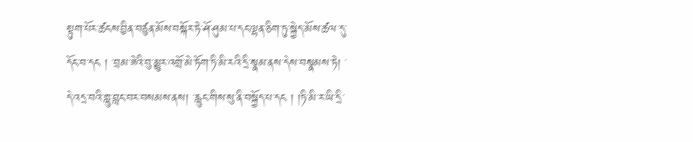སྟུག་པོར་ཚངས་བྱིན་བཙུན་མོས་བསྐོར་ཏེ་ཤོ་ཤུམ་པ་དང་ལྷན་ཅིག་ཏུ་སྐྱེད་མོས་ཚལ་དུ་དོང་བ་དང ། ་བྲམ་ཟེའི་བུ་མྱུར་འགྲོ་མེ་ཏོག་ཏི་མི་རའི་དྲི་སྣམ་ནས་དེས་བསྣམས་ཏེ། ་དེ་འདྲ་བའི་གླུ་བླང་བར་བསམས་ནས། ་རླུང་གིས་སུ་ནི་བསྐྱོད་པ་དང ། །ཏི་མི་ར་ཡི་དྲི་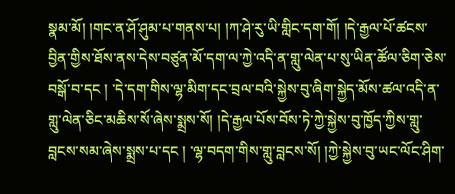སྣམ་མོ། །གང་ན་ཤོ་ཤུམ་པ་གནས་པ། །ཀ་ཤེ་རུ་ཡི་གླིང་དག་གོ། །དེ་རྒྱལ་པོ་ཚངས་བྱིན་གྱིས་ཐོས་ནས་དེས་བཙུན་མོ་དག་ལ་ཀྱེ་འདི་ན་གླུ་ལེན་པ་སུ་ཡིན་ཚོལ་ཅིག་ཅེས་བསྒོ་བ་དང ། ་དེ་དག་གིས་ལྷ་མིག་དང་བྲལ་བའི་སྐྱེས་བུ་ཞིག་སྐྱེད་མོས་ཚལ་འདི་ན་གླུ་ལེན་ཅིང་མཆིས་སོ་ཞེས་སྨྲས་སོ། །དེ་རྒྱལ་པོས་བོས་ཏེ་ཀྱེ་སྐྱེས་བུ་ཁྱོད་ཀྱིས་གླུ་བླངས་སམ་ཞེས་སྨྲས་པ་དང ། ་ལྷ་བདག་གིས་གླུ་བླངས་སོ། །ཀྱེ་སྐྱེས་བུ་ཡང་ལོང་ཤིག་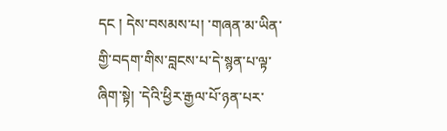དང ། དེས་བསམས་པ། ་གཞན་མ་ཡིན་གྱི་བདག་གིས་བླངས་པ་དེ་སྙན་པ་ལྟ་ཞིག་སྟེ། ་དེའི་ཕྱིར་རྒྱལ་པོ་ཉན་པར་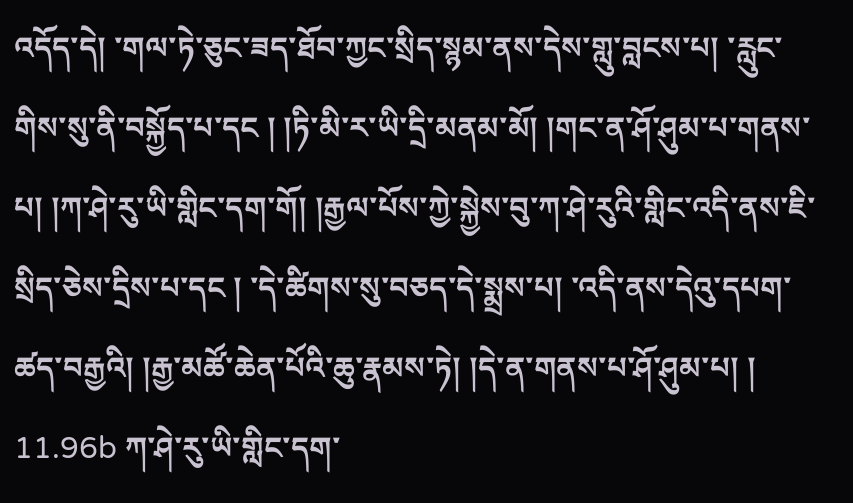འདོད་དེ། ་གལ་ཏེ་ཅུང་ཟད་ཐོབ་ཀྱང་སྲིད་སྙམ་ནས་དེས་གླུ་བླངས་པ། ་རླུང་གིས་སུ་ནི་བསྐྱོད་པ་དང ། །ཏི་མི་ར་ཡི་དྲི་མནམ་མོ། །གང་ན་ཤོ་ཤུམ་པ་གནས་པ། །ཀ་ཤེ་རུ་ཡི་གླིང་དག་གོ། །རྒྱལ་པོས་ཀྱེ་སྐྱེས་བུ་ཀ་ཤེ་རུའི་གླིང་འདི་ནས་ཇི་སྲིད་ཅེས་དྲིས་པ་དང ། ་དེ་ཚིགས་སུ་བཅད་དེ་སྨྲས་པ། ་འདི་ནས་དེའུ་དཔག་ཚད་བརྒྱའི། །རྒྱ་མཚོ་ཆེན་པོའི་ཆུ་རྣམས་ཏེ། །དེ་ན་གནས་པ་ཤོ་ཤུམ་པ། ། 11.96b ཀ་ཤེ་རུ་ཡི་གླིང་དག་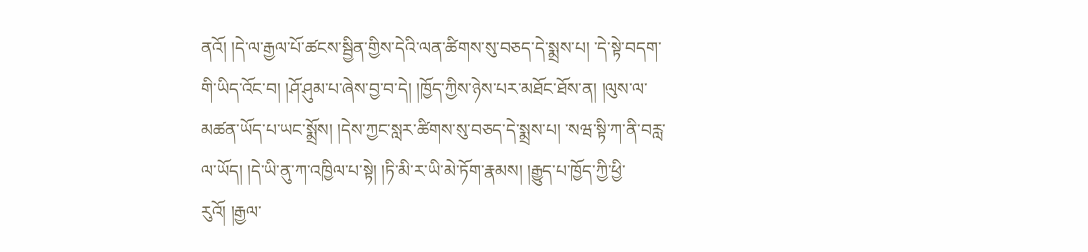ནའོ། །དེ་ལ་རྒྱལ་པོ་ཚངས་སྦྱིན་གྱིས་དེའི་ལན་ཚིགས་སུ་བཅད་དེ་སྨྲས་པ། ་དེ་སྟེ་བདག་གི་ཡིད་འོང་བ། །ཤོ་ཤུམ་པ་ཞེས་བྱ་བ་དེ། །ཁྱོད་ཀྱིས་ཉེས་པར་མཐོང་ཐོས་ན། །ལུས་ལ་མཚན་ཡོད་པ་ཡང་སྨྲོས། །དེས་ཀྱང་སླར་ཚིགས་སུ་བཅད་དེ་སྨྲས་པ། ་སཝ་སྟི་ཀ་ནི་བརླ་ལ་ཡོད། །དེ་ཡི་ནུ་ཀ་འཁྱིལ་པ་སྟེ། །ཏི་མི་ར་ཡི་མེ་ཏོག་རྣམས། །རྒྱུད་པ་ཁྱོད་ཀྱི་ཕྱི་རུའོ། །རྒྱལ་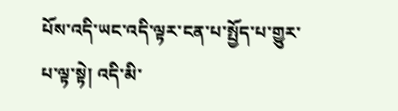པོས་འདི་ཡང་འདི་ལྟར་ངན་པ་སྤྱོད་པ་གྱུར་པ་ལྟ་སྟེ། འདི་མི་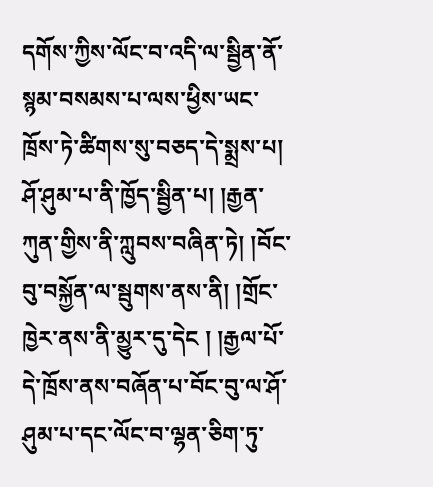དགོས་ཀྱིས་ལོང་བ་འདི་ལ་སྦྱིན་ནོ་སྙམ་བསམས་པ་ལས་ཕྱིས་ཡང་ཁྲོས་ཏེ་ཚིགས་སུ་བཅད་དེ་སྨྲས་པ། ཤོ་ཤུམ་པ་ནི་ཁྱོད་སྦྱིན་པ། །རྒྱན་ཀུན་གྱིས་ནི་ཀླུབས་བཞིན་ཏེ། །བོང་བུ་བསྐྱོན་ལ་སྦུགས་ནས་ནི། །གྲོང་ཁྱེར་ནས་ནི་མྱུར་དུ་དེང ། །རྒྱལ་པོ་དེ་ཁྲོས་ནས་བཞོན་པ་བོང་བུ་ལ་ཤོ་ཤུམ་པ་དང་ལོང་བ་ལྷན་ཅིག་ཏུ་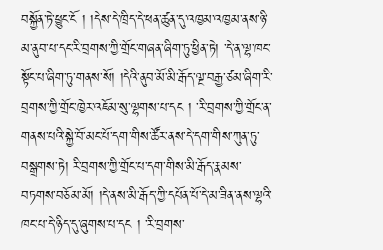བསྐྱོན་ཏེ་ཕྱུང་ངོ ། །དེས་དེ་ཁྲིད་དེ་ཕན་ཚུན་དུ་འཁྱམ་འཁྱམ་ནས་ཉི་མ་ནུབ་པ་དང་རི་བྲགས་ཀྱི་གྲོང་གཞན་ཞིག་ཏུ་ཕྱིན་ཏེ། ་དེ་ན་ལྷ་ཁང་སྟོང་པ་ཞིག་ཏུ་གནས་སོ། །དེའི་ནུབ་མོ་མི་རྒོད་ལྔ་བརྒྱ་ཙམ་ཞིག་རི་བྲགས་ཀྱི་གྲོང་ཁྱེར་འཇོམ་སུ་ལྷགས་པ་དང ། ་རི་བྲགས་ཀྱི་གྲོང་ན་གནས་པའི་སྐྱེ་བོ་མང་པོ་དག་གིས་ཚོར་ནས་དེ་དག་གིས་ཀུན་ཏུ་བསྒྲགས་ཏེ། རི་བྲགས་ཀྱི་གྲོང་པ་དག་གིས་མི་རྒོད་རྣམས་བཏགས་བཅོམ་མོ། །དེ་ནས་མི་རྒོད་ཀྱི་དཔོན་པོ་དེ་མ་ཟིན་ནས་ལྷའི་ཁང་པ་དེ་ཉིད་དུ་ཞུགས་པ་དང ། ་རི་བྲགས་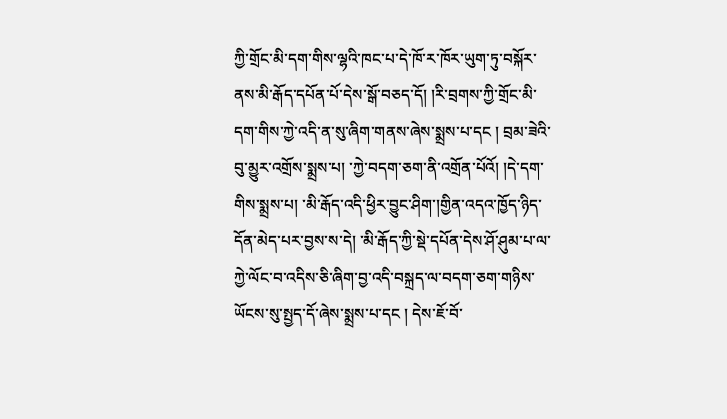ཀྱི་གྲོང་མི་དག་གིས་ལྷའི་ཁང་པ་དེ་ཁོ་ར་ཁོར་ཡུག་ཏུ་བསྐོར་ནས་མི་རྒོད་དཔོན་པོ་དེས་སྒོ་བཅད་དོ། །རི་བྲགས་ཀྱི་གྲོང་མི་དག་གིས་ཀྱེ་འདི་ན་སུ་ཞིག་གནས་ཞེས་སྨྲས་པ་དང ། བྲམ་ཟེའི་བུ་མྱུར་འགྲོས་སྨྲས་པ། ་ཀྱེ་བདག་ཅག་ནི་འགྲོན་པོའོ། །དེ་དག་གིས་སྨྲས་པ། ་མི་རྒོད་འདི་ཕྱིར་བྱུང་ཤིག་།གྱིན་འདའ་ཁྱོད་ཉིད་དོན་མེད་པར་བྱས་ས་དེ། ་མི་རྒོད་ཀྱི་སྡེ་དཔོན་དེས་ཤོ་ཤུམ་པ་ལ་ཀྱེ་ལོང་བ་འདིས་ཅི་ཞིག་བྱ་འདི་བསྐྲད་ལ་བདག་ཅག་གཉིས་ཡོངས་སུ་སྤྱད་དོ་ཞེས་སྨྲས་པ་དང ། དེས་ཇོ་བོ་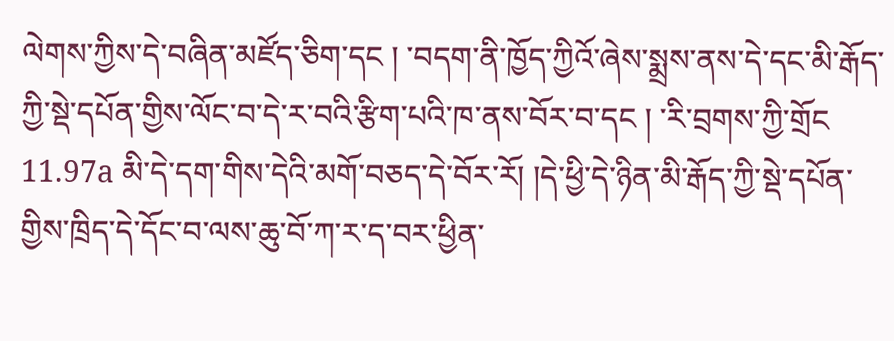ལེགས་ཀྱིས་དེ་བཞིན་མཛོད་ཅིག་དང ། ་བདག་ནི་ཁྱོད་ཀྱིའོ་ཞེས་སྨྲས་ནས་དེ་དང་མི་རྒོད་ཀྱི་སྡེ་དཔོན་གྱིས་ལོང་བ་དེ་ར་བའི་རྩིག་པའི་ཁ་ནས་བོར་བ་དང ། ་རི་བྲགས་ཀྱི་གྲོང 11.97a མི་དེ་དག་གིས་དེའི་མགོ་བཅད་དེ་བོར་རོ། །དེ་ཕྱི་དེ་ཉིན་མི་རྒོད་ཀྱི་སྡེ་དཔོན་གྱིས་ཁྲིད་དེ་དོང་བ་ལས་ཆུ་བོ་ཀ་ར་ད་བར་ཕྱིན་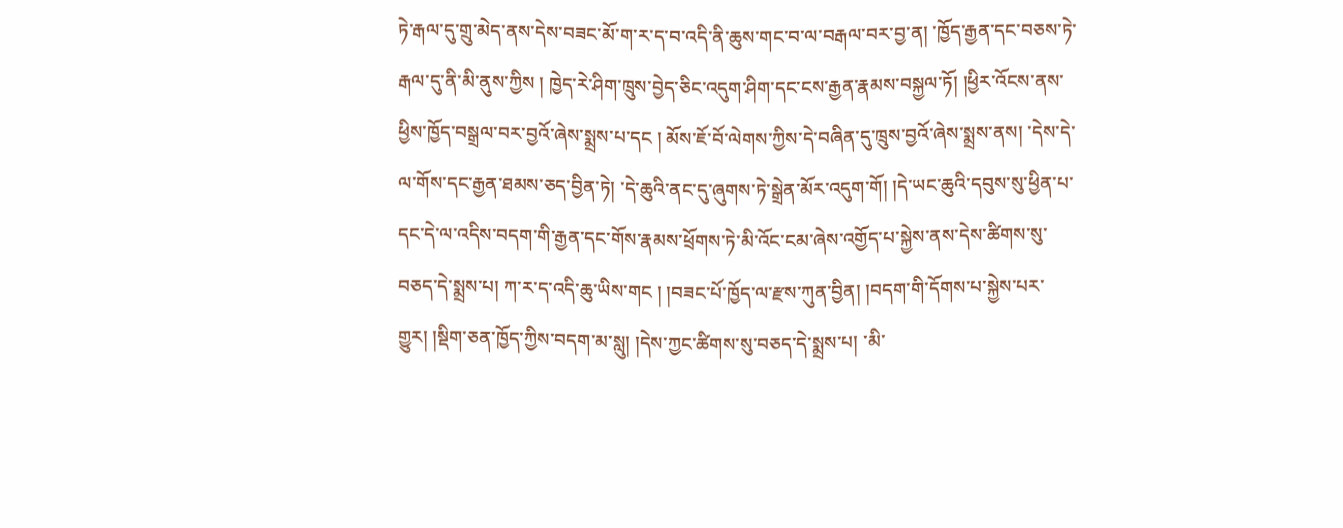ཏེ་རྒལ་དུ་གྲུ་མེད་ནས་དེས་བཟང་མོ་ག་ར་ད་བ་འདི་ནི་ཆུས་གང་བ་ལ་བརྒལ་བར་བྱ་ན། ་ཁྱོད་རྒྱན་དང་བཅས་ཏེ་རྒལ་དུ་ནི་མི་ནུས་ཀྱིས ། ཁྱེད་རེ་ཤིག་ཁྲུས་བྱེད་ཅིང་འདུག་ཤིག་དང་ངས་རྒྱན་རྣམས་བསྐྱལ་ཏོ། །ཕྱིར་འོངས་ནས་ཕྱིས་ཁྱོད་བསྒྲལ་བར་བྱའོ་ཞེས་སྨྲས་པ་དང ། མོས་ཇོ་བོ་ལེགས་ཀྱིས་དེ་བཞིན་དུ་ཁྲུས་བྱའོ་ཞེས་སྨྲས་ནས། ་དེས་དེ་ལ་གོས་དང་རྒྱན་ཐམས་ཅད་བྱིན་ཏེ། ་དེ་ཆུའི་ནང་དུ་ཞུགས་ཏེ་སྒྲེན་མོར་འདུག་གོ། །དེ་ཡང་ཆུའི་དབུས་སུ་ཕྱིན་པ་དང་དེ་ལ་འདིས་བདག་གི་རྒྱན་དང་གོས་རྣམས་ཕྲོགས་ཏེ་མི་འོང་ངམ་ཞེས་འགྱོད་པ་སྐྱེས་ནས་དེས་ཚིགས་སུ་བཅད་དེ་སྨྲས་པ། ཀ་ར་ད་འདི་ཆུ་ཡིས་གང ། །བཟང་པོ་ཁྱོད་ལ་རྫས་ཀུན་བྱིན། །བདག་གི་དོགས་པ་སྐྱེས་པར་གྱུར། །སྡིག་ཅན་ཁྱོད་ཀྱིས་བདག་མ་སླུ། །དེས་ཀྱང་ཚིགས་སུ་བཅད་དེ་སྨྲས་པ། ་མི་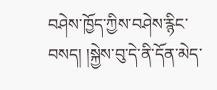བཤེས་ཁྱོད་ཀྱིས་བཤེས་རྙིང་བསད། །སྐྱེས་བུ་དེ་ནི་དོན་མེད་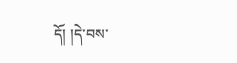དོ། །དེ་བས་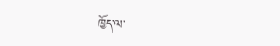ཁྱོད་ལ་